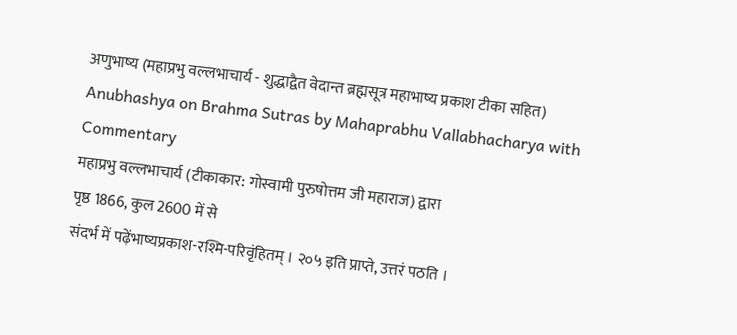अणुभाष्य (महाप्रभु वल्लभाचार्य - शुद्धाद्वैत वेदान्त ब्रह्मसूत्र महाभाष्य प्रकाश टीका सहित)
Anubhashya on Brahma Sutras by Mahaprabhu Vallabhacharya with Commentary
महाप्रभु वल्लभाचार्य (टीकाकार: गोस्वामी पुरुषोत्तम जी महाराज) द्वारा
पृष्ठ 1866, कुल 2600 में से
संदर्भ में पढ़ेंभाष्यप्रकाश-रश्मि-परिवृंहितम् । २०५ इति प्राप्ते, उत्तरं पठति ।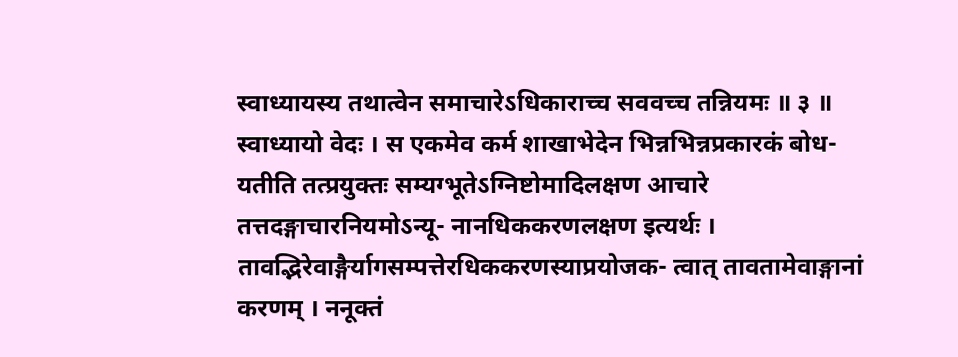स्वाध्यायस्य तथात्वेन समाचारेऽधिकाराच्च सववच्च तन्नियमः ॥ ३ ॥ स्वाध्यायो वेदः । स एकमेव कर्म शाखाभेदेन भिन्नभिन्नप्रकारकं बोध- यतीति तत्प्रयुक्तः सम्यग्भूतेऽग्निष्टोमादिलक्षण आचारे तत्तदङ्गाचारनियमोऽन्यू- नानधिककरणलक्षण इत्यर्थः । तावद्भिरेवाङ्गैर्यागसम्पत्तेरधिककरणस्याप्रयोजक- त्वात् तावतामेवाङ्गानां करणम् । ननूक्तं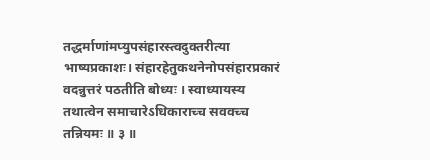तद्धर्माणांमप्युपसंहारस्त्वदुक्तरीत्या भाष्यप्रकाशः। संहारहेतुकथनेनोपसंहारप्रकारं वदन्नुत्तरं पठतीति बोध्यः । स्वाध्यायस्य तथात्वेन समाचारेऽधिकाराच्च सववच्च तन्नियमः ॥ ३ ॥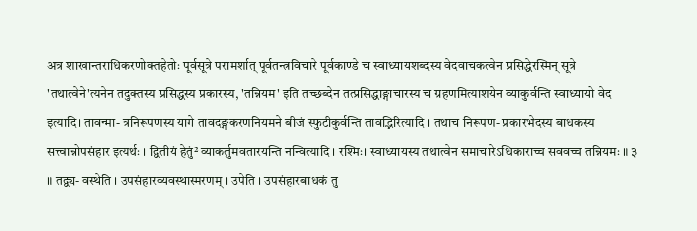अत्र शाखान्तराधिकरणोक्तहेतोः पूर्वसूत्रे परामर्शात् पूर्वतन्त्रविचारे पूर्वकाण्डे च स्वाध्यायशब्दस्य वेदवाचकत्वेन प्रसिद्धेरस्मिन् सूत्रे 'तथात्वेने'त्यनेन तदुक्तस्य प्रसिद्धस्य प्रकारस्य, 'तन्नियम' इति तच्छब्देन तत्प्रसिद्धाङ्गाचारस्य च ग्रहणमित्याशयेन व्याकुर्वन्ति स्वाध्यायो वेद इत्यादि। तावन्मा- त्रनिरूपणस्य यागे तावदङ्गकरणनियमने बीजं स्फुटीकुर्वन्ति तावद्भिरित्यादि । तथाच निरूपण- प्रकारभेदस्य बाधकस्य सत्त्वान्नोपसंहार इत्यर्थः । द्वितीयं हेतुं² व्याकर्तुमवतारयन्ति नन्वित्यादि । रश्मिः। स्वाध्यायस्य तथात्वेन समाचारेऽधिकाराच्च सववच्च तन्नियमः ॥ ३ ॥ तद्व्य- वस्थेति । उपसंहारव्यवस्थास्मरणम् । उपेति । उपसंहारबाधकं तु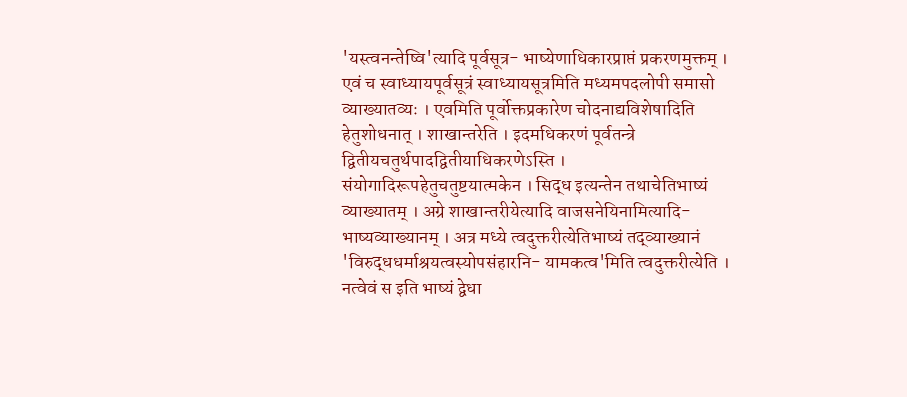'यस्त्वनन्तेष्वि'त्यादि पूर्वसूत्र- भाष्येणाधिकारप्राप्तं प्रकरणमुक्तम् । एवं च स्वाध्यायपूर्वसूत्रं स्वाध्यायसूत्रमिति मध्यमपदलोपी समासो व्याख्यातव्यः । एवमिति पूर्वोक्तप्रकारेण चोदनाद्यविशेषादिति हेतुशोधनात् । शाखान्तरेति । इदमधिकरणं पूर्वतन्त्रे द्वितीयचतुर्थपादद्वितीयाधिकरणेऽस्ति । संयोगादिरूपहेतुचतुष्टयात्मकेन । सिद्ध इत्यन्तेन तथाचेतिभाष्यं व्याख्यातम् । अग्रे शाखान्तरीयेत्यादि वाजसनेयिनामित्यादि- भाष्यव्याख्यानम् । अत्र मध्ये त्वदुक्तरीत्येतिभाष्यं तद्व्याख्यानं 'विरुद्धधर्माश्रयत्वस्योपसंहारनि- यामकत्व'मिति त्वदुक्तरीत्येति । नत्वेवं स इति भाष्यं द्वेधा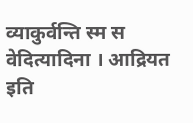व्याकुर्वन्ति स्म स वेदित्यादिना । आद्रियत इति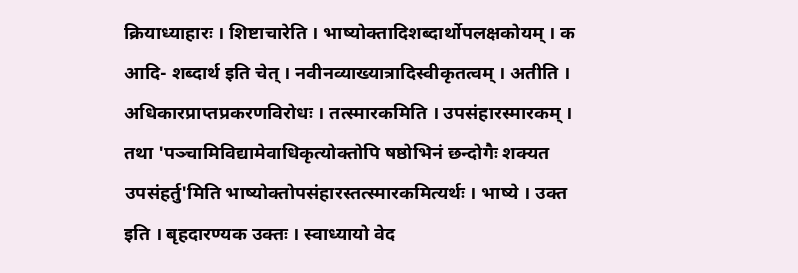क्रियाध्याहारः । शिष्टाचारेति । भाष्योक्तादिशब्दार्थोपलक्षकोयम् । क आदि- शब्दार्थ इति चेत् । नवीनव्याख्यात्रादिस्वीकृतत्वम् । अतीति । अधिकारप्राप्तप्रकरणविरोधः । तत्स्मारकमिति । उपसंहारस्मारकम् । तथा 'पञ्चामिविद्यामेवाधिकृत्योक्तोपि षष्ठोभिनं छन्दोगैः शक्यत उपसंहर्तु'मिति भाष्योक्तोपसंहारस्तत्स्मारकमित्यर्थः । भाष्ये । उक्त इति । बृहदारण्यक उक्तः । स्वाध्यायो वेद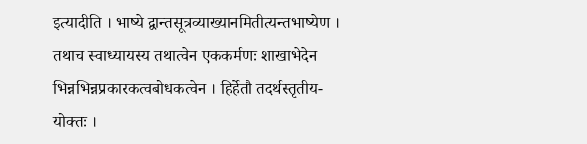इत्यादीति । भाष्ये द्वान्तसूत्रव्याख्यानमितीत्यन्तभाष्येण । तथाच स्वाध्यायस्य तथात्वेन एककर्मणः शाखाभेदेन भिन्नभिन्नप्रकारकत्वबोधकत्वेन । हिर्हेतौ तदर्थस्तृतीय- योक्तः ।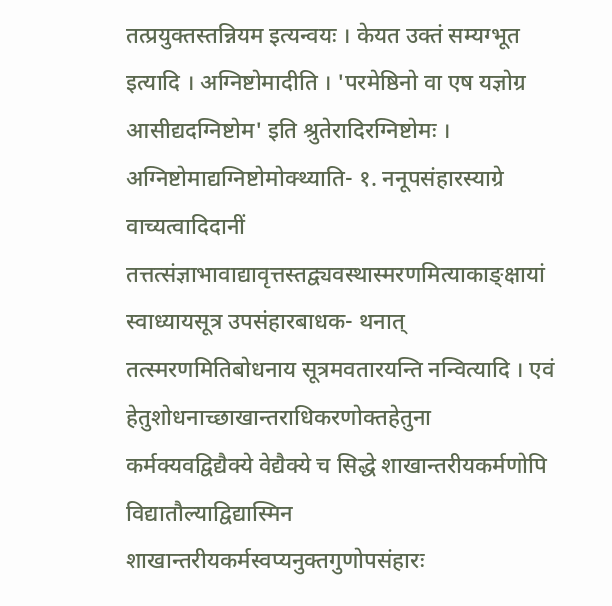तत्प्रयुक्तस्तन्नियम इत्यन्वयः । केयत उक्तं सम्यग्भूत इत्यादि । अग्निष्टोमादीति । 'परमेष्ठिनो वा एष यज्ञोग्र आसीद्यदग्निष्टोम' इति श्रुतेरादिरग्निष्टोमः । अग्निष्टोमाद्यग्निष्टोमोक्थ्याति- १. ननूपसंहारस्याग्रे वाच्यत्वादिदानीं तत्तत्संज्ञाभावाद्यावृत्तस्तद्व्यवस्थास्मरणमित्याकाङ्क्षायां स्वाध्यायसूत्र उपसंहारबाधक- थनात् तत्स्मरणमितिबोधनाय सूत्रमवतारयन्ति नन्वित्यादि । एवं हेतुशोधनाच्छाखान्तराधिकरणोक्तहेतुना कर्मक्यवद्विद्यैक्ये वेद्यैक्ये च सिद्धे शाखान्तरीयकर्मणोपि विद्यातौल्याद्विद्यास्मिन शाखान्तरीयकर्मस्वप्यनुक्तगुणोपसंहारः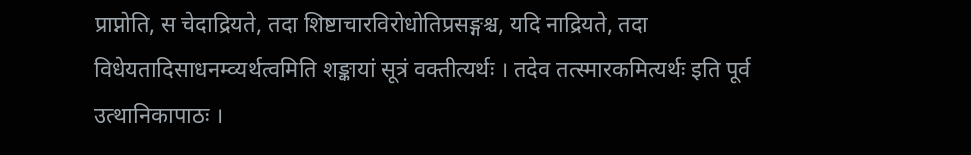प्राप्नोति, स चेदाद्रियते, तदा शिष्टाचारविरोधोतिप्रसङ्गश्च, यदि नाद्रियते, तदा विधेयतादिसाधनम्व्यर्थत्वमिति शङ्कायां सूत्रं वक्तीत्यर्थः । तदेव तत्स्मारकमित्यर्थः इति पूर्व उत्थानिकापाठः ।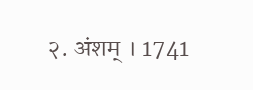२. अंशम् । 1741